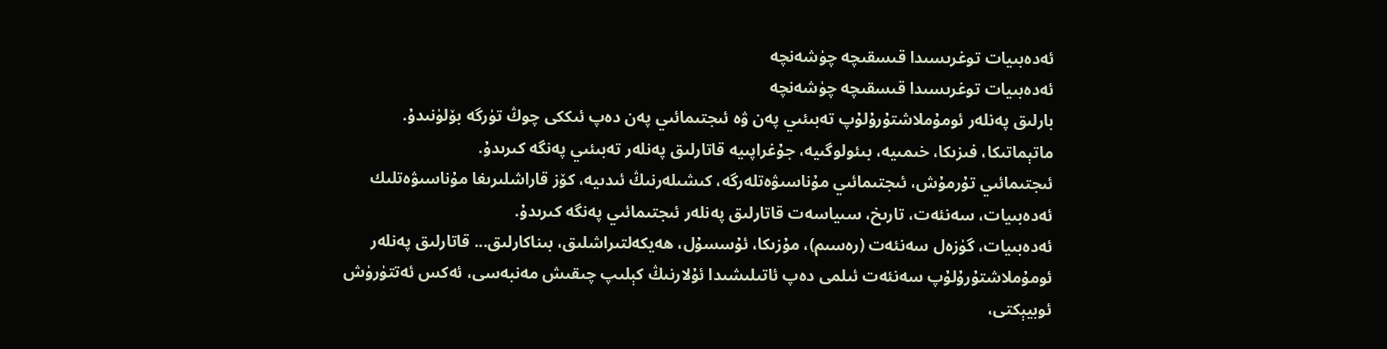ئەدەبىيات توغرىسىدا قىسقىچە چۈشەنچە
ئەدەبىيات توغرىسىدا قىسقىچە چۈشەنچە
بارلىق پەنلەر ئومۇملاشتۇرۇلۇپ تەبىئىي پەن ۋە ئىجتىمائىي پەن دەپ ئىككى چوڭ تۈرگە بۆلۈنىدۇ. ماتېماتىكا، فىزىكا، خىمىيە، بىئولوگىيە، جۇغراپىيە قاتارلىق پەنلەر تەبىئىي پەنگە كىرىدۇ.
ئىجتىمائىي تۇرمۇش، ئىجتىمائىي مۇناسىۋەتلەرگە، كىشىلەرنىڭ ئىدىيە، كۆز قاراشلىرىغا مۇناسىۋەتلىك ئەدەبىيات، سەنئەت، تارىخ، سىياسەت قاتارلىق پەنلەر ئىجتىمائىي پەنگە كىرىدۇ.
ئەدەبىيات، گۈزەل سەنئەت (رەسىم)، مۇزىكا، ئۇسسۇل، ھەيكەلتىراشلىق، بىناكارلىق... قاتارلىق پەنلەر ئومۇملاشتۇرۇلۇپ سەنئەت ئىلمى دەپ ئاتىلىشىدا ئۇلارنىڭ كېلىپ چىقىش مەنبەسى، ئەكس ئەتتۈرۈش ئوبيېكتى،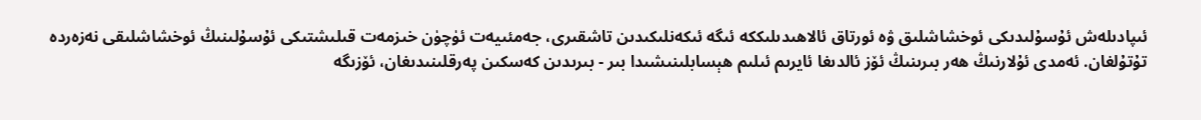ئىپادىلەش ئۇسۇلىدىكى ئوخشاشلىق ۋە ئورتاق ئالاھىدىلىككە ئىگە ئىكەنلىكىدىن تاشقىرى، جەمئىيەت ئۈچۈن خىزمەت قىلىشتىكى ئۇسۇلىنىڭ ئوخشاشلىقى نەزەردە تۇتۇلغان. ئەمدى ئۇلارنىڭ ھەر بىرىنىڭ ئۆز ئالدىغا ئايرىم ئىلىم ھېسابلىنىشىدا بىر - بىرىدىن كەسكىن پەرقلىنىدىغان، ئۆزىگە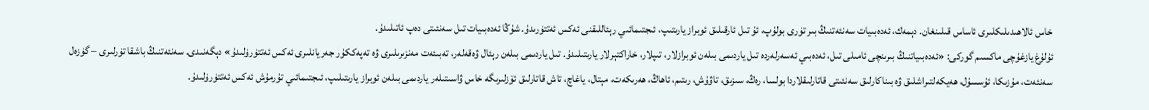خاس ئالاھىدىلىكلىرى ئاساس قىلىنغان. دېمەك، ئەدەبىيات سەنئەتنىڭ بىر تۈرى بولۇپ، ئۇ تىل ئارقىلىق ئوبراز يارىتىپ، ئىجتىمائىي رېئاللىقنى ئەكس ئەتتۈرىدۇ. شۇڭا ئەدەبىيات تىل سەنئىتى دەپ ئاتىلىدۇ.
ئۇلۇغ يازغۇچى ماكسىم گوركى: «ئەدەبىياتنىڭ بىرىنچى ئامىلى تىل، ئەدەبىي ئەسەرلەردە تىل ياردىمى بىلەن ئوبرازلار، تىپلار، خاراكتېرلار يارىتىلىدۇ. تىل ياردىمى بىلەن رېئال ۋەقەلەر، تەبىئەت مەنزىرىلىرى ۋە تەپەككۇر جەريانلىرى ئەكس ئەتتۈرۈلىدۇ» دېگەنىدى. سەنئەتنىڭ باشقا تۈرلىرى – گۈزەل سەنئەت، مۇزىكا، ئۇسسۇل، ھەيكەلتىراشلىق ۋە بىناكارلىق سەنئىتى قاتارلىقلاردا بولسا، رەڭ، سىزىق، تاۋۇش، رىتىم، ئاھاڭ، ھەرىكەت، مېتال، ياغاچ، تاش قاتارلىق ئۆزلىرىگە خاس ۋاسىتىلەر ياردىمى بىلەن ئوبراز يارىتىلىپ، ئىجتىمائىي تۇرمۇش ئەكس ئەتتۈرۈلىدۇ.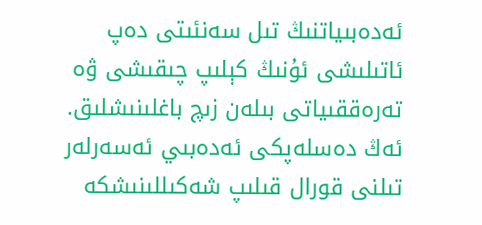ئەدەبىياتنىڭ تىل سەنئىتى دەپ ئاتىلىشى ئۇنىڭ كېلىپ چىقىشى ۋە تەرەققىياتى بىلەن زىچ باغلىنىشلىق. ئەڭ دەسلەپكى ئەدەبىي ئەسەرلەر تىلنى قورال قىلىپ شەكىللىنىشكە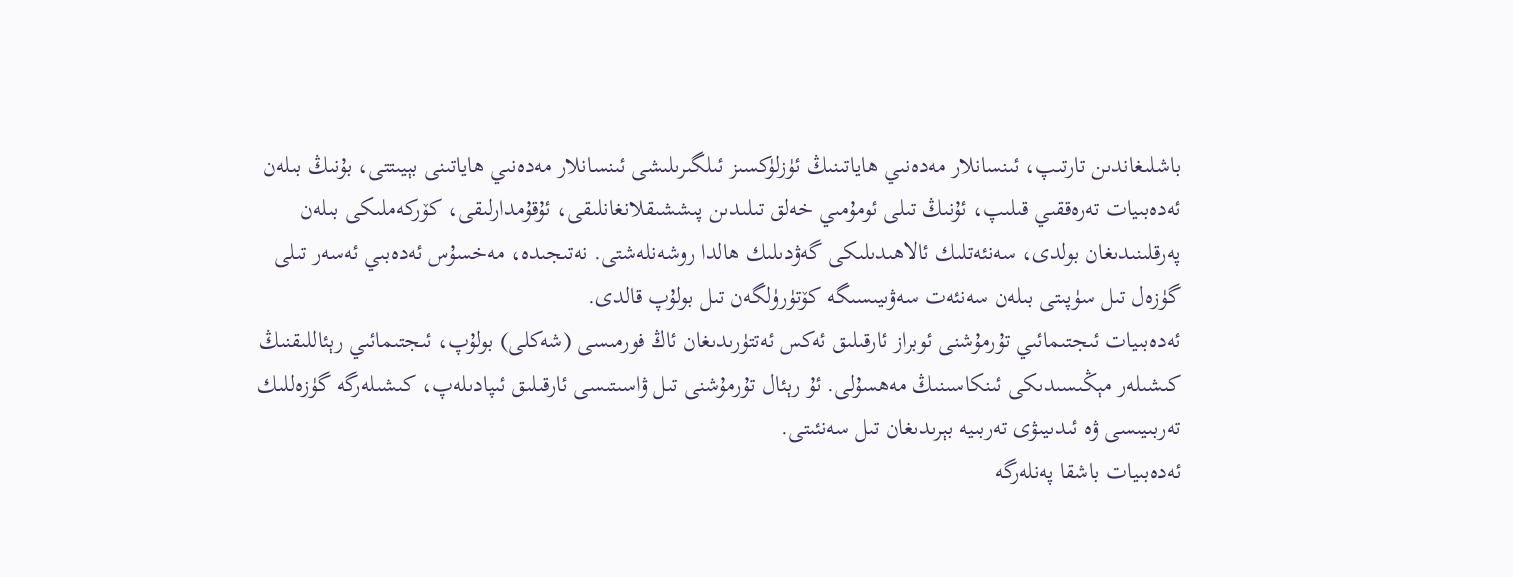باشلىغاندىن تارتىپ، ئىنسانلار مەدەنىي ھاياتىنىڭ ئۈزلۈكسىز ئىلگىرىلىشى ئىنسانلار مەدەنىي ھاياتىنى بېيىتتى، بۇنىڭ بىلەن ئەدەبىيات تەرەققىي قىلىپ، ئۇنىڭ تىلى ئومۇمىي خەلق تىلىدىن پىششىقلانغانلىقى، ئۇقۇمدارلىقى، كۆركەملىكى بىلەن پەرقلىنىدىغان بولدى، سەنئەتلىك ئالاھىدىلىكى گەۋدىلىك ھالدا روشەنلەشتى. نەتىجىدە، مەخسۇس ئەدەبىي ئەسەر تىلى گۈزەل تىل سۈپىتى بىلەن سەنئەت سەۋىيىسىگە كۆتۈرۈلگەن تىل بولۇپ قالدى.
ئەدەبىيات ئىجتىمائىي تۇرمۇشنى ئوبراز ئارقىلىق ئەكس ئەتتۈرىدىغان ئاڭ فورمىسى (شەكلى) بولۇپ، ئىجتىمائىي رېئاللىقنىڭ كىشىلەر مېڭىسىدىكى ئىنكاسىنىڭ مەھسۇلى. ئۇ رېئال تۇرمۇشنى تىل ۋاسىتىسى ئارقىلىق ئىپادىلەپ، كىشىلەرگە گۈزەللىك تەربىيىسى ۋە ئىدىيىۋى تەربىيە بېرىدىغان تىل سەنئىتى.
ئەدەبىيات باشقا پەنلەرگە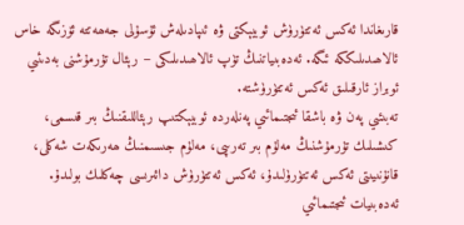قارىغاندا ئەكس ئەتتۈرۈش ئوبيېكتى ۋە ئىپادىلەش ئۇسۇلى جەھەتتە ئۆزىگە خاس ئالاھىدىلىككە ئىگە. ئەدەبىياتنىڭ تۈپ ئالاھىدىلىكى – رېئال تۇرمۇشنى بەدىئىي ئوبراز ئارقىلىق ئەكس ئەتتۈرۈشتە.
تەبىئىي پەن ۋە باشقا ئىجتىمائىي پەنلەردە ئوبيېكتىپ رېئاللىقنىڭ بىر قىسمى، كىشىلىك تۇرمۇشنىڭ مەلۇم بىر تەرىپى، مەلۇم جىسىمنىڭ ھەرىكەت شەكلى، قانۇنىيىتى ئەكس ئەتتۈرۈلىدۇ، ئەكس ئەتتۈرۈش دائىرىسى چەكلىك بولىدۇ. ئەدەبىيات ئىجتىمائىي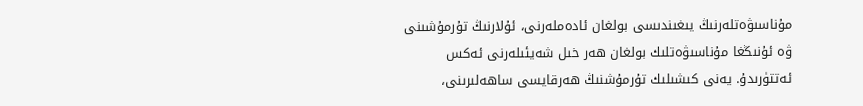مۇناسىۋەتلەرنىڭ يىغىندىسى بولغان ئادەملەرنى، ئۇلارنىڭ تۇرمۇشىنى ۋە ئۇنىڭغا مۇناسىۋەتلىك بولغان ھەر خىل شەيئىلەرنى ئەكس ئەتتۈرىدۇ. يەنى كىشىلىك تۇرمۇشنىڭ ھەرقايسى ساھەلىرىنى،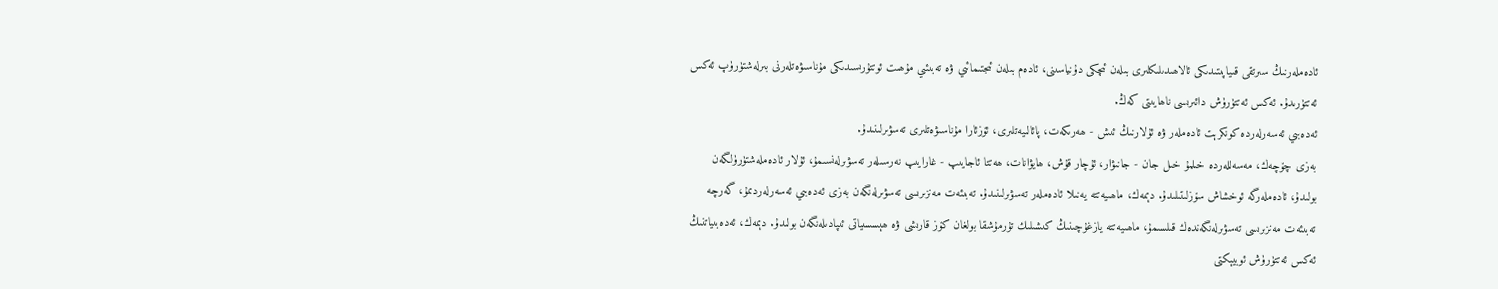ئادەملەرنىڭ سىرتقى قىياپىتىدىكى ئالاھىدىلىكلىرى بىلەن ئىچكى دۇنياسىنى، ئادەم بىلەن ئىجتىمائىي ۋە تەبىئىي مۇھىت ئوتتۇرىسىدىكى مۇناسىۋەتلەرنى بىرلەشتۈرۈپ ئەكس ئەتتۈرىدۇ. ئەكس ئەتتۈرۈش دائىرىسى ناھايىتى كەڭ.
ئەدەبىي ئەسەرلەردە كونكرېت ئادەملەر ۋە ئۇلارنىڭ ئىش - ھەرىكەت، پائالىيەتلىرى، ئۆزئارا مۇناسىۋەتلىرى تەسۋىرلىنىدۇ.
بەزى چۆچەك، مەسەللەردە خىلمۇ خىل جان - جانىۋار، ئۇچار قۇش، ھايۋانات، ھەتتا ئاجايىپ - غارايىپ نەرسىلەر تەسۋىرلەنسىمۇ، ئۇلار ئادەملەشتۈرۈلگەن بولىدۇ، ئادەملەرگە ئوخشاش سۆزلىتىلىدۇ. دېمەك، ماھىيەتتە يەنىلا ئادەملەر تەسۋىرلىنىدۇ. تەبىئەت مەنزىرىسى تەسۋىرلەنگەن بەزى ئەدەبىي ئەسەرلەردىمۇ، گەرچە تەبىئەت مەنزىرىسى تەسۋىرلەنگەندەك قىلسىمۇ، ماھىيەتتە يازغۇچىنىڭ كىشىلىك تۇرمۇشقا بولغان كۆز قارىشى ۋە ھېسسىياتى ئىپادىلەنگەن بولىدۇ. دېمەك، ئەدەبىياتنىڭ ئەكس ئەتتۈرۈش ئوبيېكتى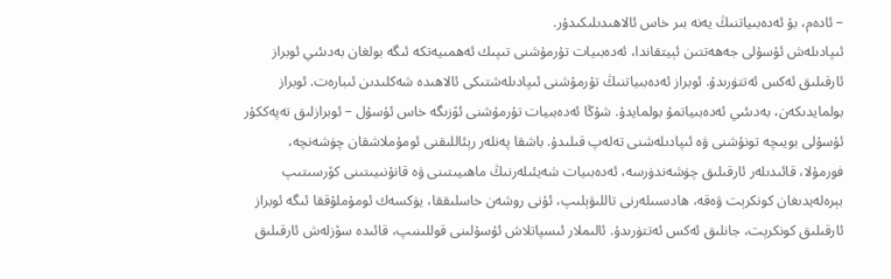– ئادەم، بۇ ئەدەبىياتنىڭ يەنە بىر خاس ئالاھىدىلىكىدۇر.
ئىپادىلەش ئۇسۇلى جەھەتتىن ئېيتقاندا، ئەدەبىيات تۇرمۇشنى تىپىك ئەھمىيەتكە ئىگە بولغان بەدىئىي ئوبراز ئارقىلىق ئەكس ئەتتۈرىدۇ. ئوبراز ئەدەبىياتنىڭ تۇرمۇشنى ئىپادىلەشتىكى ئالاھىدە شەكلىدىن ئىبارەت. ئوبراز بولمايدىكەن، بەدىئىي ئەدەبىياتمۇ بولمايدۇ. شۇڭا ئەدەبىيات تۇرمۇشنى ئۆزىگە خاس ئۇسۇل – ئوبرازلىق تەپەككۇر ئۇسۇلى بويىچە تونۇشنى ۋە ئىپادىلەشنى تەلەپ قىلىدۇ. باشقا پەنلەر رېئاللىقنى ئومۇملاشقان چۈشەنچە، فورمۇلا، قائىدىلەر ئارقىلىق چۈشەندۈرسە، ئەدەبىيات شەيئىلەرنىڭ ماھىيىتىنى ۋە قانۇنىيىتىنى كۆرسىتىپ بېرەلەيدىغان كونكرېت ۋەقە، ھادىسىلەرنى تاللىۋېلىپ، ئۇنى روشەن خاسلىققا، يۈكسەك ئومۇملۇققا ئىگە ئوبراز ئارقىلىق كونكرېت، جانلىق ئەكس ئەتتۈرىدۇ. ئالىملار ئىسپاتلاش ئۇسۇلىنى قوللىنىپ، قائىدە سۆزلەش ئارقىلىق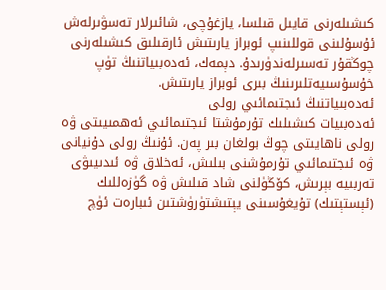كىشىلەرنى قايىل قىلسا، يازغۇچى، شائىرلار تەسۋىرلەش ئۇسۇلىنى قوللىنىپ ئوبراز يارىتىش ئارقىلىق كىشىلەرنى چوڭقۇر تەسىرلەندۈرىدۇ. دېمەك، ئەدەبىياتنىڭ تۈپ خۇسۇسىيەتلىرىنىڭ بىرى ئوبراز يارىتىش.
ئەدەبىياتنىڭ ئىجتىمائىي رولى
ئەدەبىيات كىشىلىك تۇرمۇشتا ئىجتىمائىي ئەھمىيىتى ۋە رولى ناھايىتى چوڭ بولغان بىر پەن. ئۇنىڭ رولى دۇنيانى ۋە ئىجتىمائىي تۇرمۇشنى بىلىش، ئەخلاق ۋە ئىدىيىۋى تەربىيە بېرىش، كۆڭۈلنى شاد قىلىش ۋە گۈزەللىك (ئېستېتىك) تۇيغۇسىنى يېتىشتۈرۈشتىن ئىبارەت ئۈچ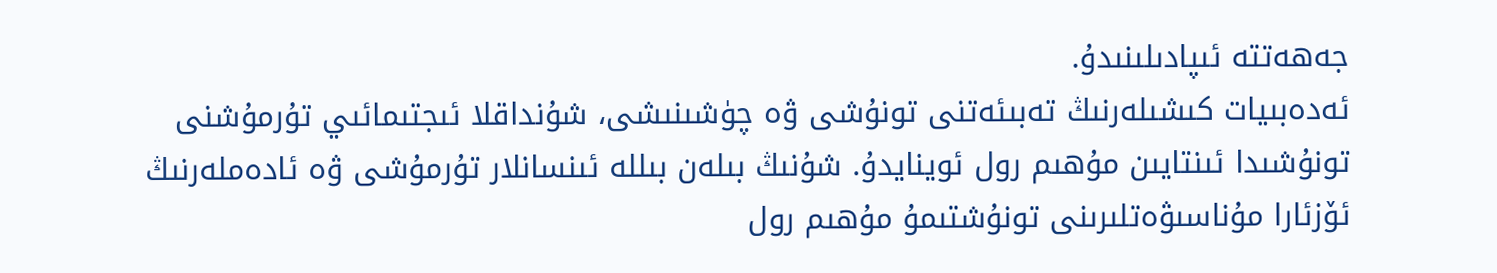جەھەتتە ئىپادىلىنىدۇ.
ئەدەبىيات كىشىلەرنىڭ تەبىئەتنى تونۇشى ۋە چۈشىنىشى، شۇنداقلا ئىجتىمائىي تۇرمۇشنى تونۇشىدا ئىنتايىن مۇھىم رول ئوينايدۇ. شۇنىڭ بىلەن بىللە ئىنسانلار تۇرمۇشى ۋە ئادەملەرنىڭ ئۆزئارا مۇناسىۋەتلىرىنى تونۇشتىمۇ مۇھىم رول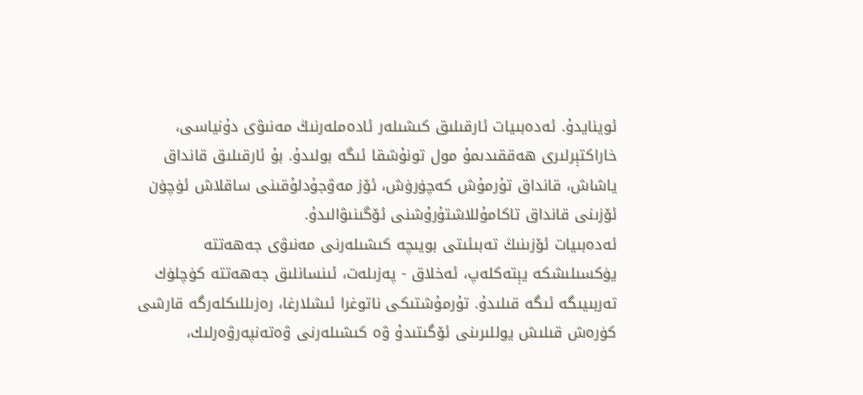ئوينايدۇ. ئەدەبىيات ئارقىلىق كىشىلەر ئادەملەرنىڭ مەنىۋى دۇنياسى، خاراكتېرلىرى ھەققىدىمۇ مول تونۇشقا ئىگە بولىدۇ. بۇ ئارقىلىق قانداق ياشاش، قانداق تۇرمۇش كەچۈرۈش، ئۆز مەۋجۇدلۇقىنى ساقلاش ئۈچۈن ئۆزىنى قانداق تاكامۇللاشتۇرۇشنى ئۆگىنىۋالىدۇ.
ئەدەبىيات ئۆزىنىڭ تەبىئىتى بويىچە كىشىلەرنى مەنىۋى جەھەتتە يۈكسىلىشكە يېتەكلەپ، ئەخلاق - پەزىلەت، ئىنسانلىق جەھەتتە كۈچلۈك تەربىيىگە ئىگە قىلىدۇ. تۇرمۇشتىكى ناتوغرا ئىشلارغا، رەزىللىكلەرگە قارشى كۈرەش قىلىش يوللىرىنى ئۆگىتىدۇ ۋە كىشىلەرنى ۋەتەنپەرۋەرلىك،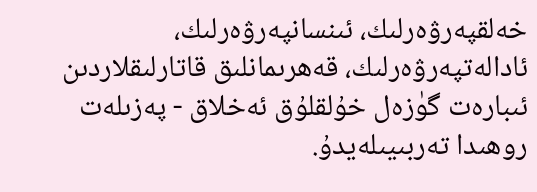خەلقپەرۋەرلىك، ئىنسانپەرۋەرلىك، ئادالەتپەرۋەرلىك، قەھرىمانلىق قاتارلىقلاردىن ئىبارەت گۈزەل خۇلقلۇق ئەخلاق - پەزىلەت روھىدا تەربىيىلەيدۇ.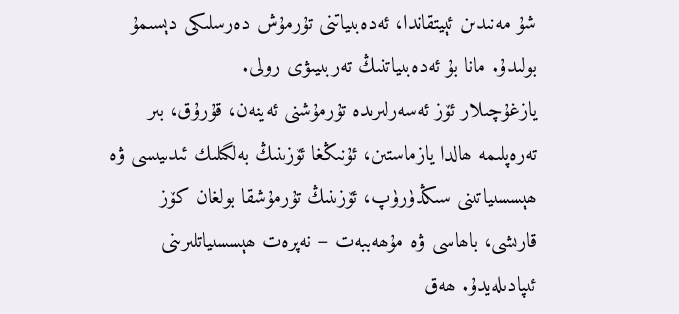شۇ مەنىدىن ئېيتقاندا، ئەدەبىياتنى تۇرمۇش دەرسلىكى دېسىمۇ بولىدۇ. مانا بۇ ئەدەبىياتنىڭ تەربىيىۋى رولى.
يازغۇچىلار ئۆز ئەسەرلىرىدە تۇرمۇشنى ئەينەن، قۇرۇق، بىر تەرەپلىمە ھالدا يازماستىن، ئۇنىڭغا ئۆزىنىڭ بەلگىلىك ئىدىيىسى ۋە ھېسسىياتىنى سىڭدۈرۈپ، ئۆزىنىڭ تۇرمۇشقا بولغان كۆز قارىشى، باھاسى ۋە مۇھەببەت – نەپرەت ھېسسىياتلىرىنى ئىپادىلەيدۇ. ھەق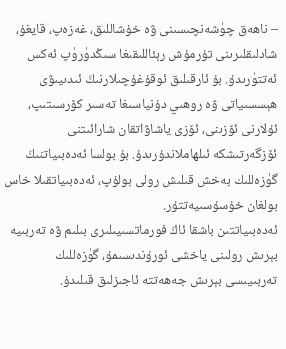– ناھەق چۈشەنچىسىنى ۋە خۇشاللىق، غەزەپ، قايغۇ، شادلىقلىرىنى تۇرمۇش رېئاللىقىغا سىڭدۈرۈپ ئەكس ئەتتۈرىدۇ. بۇ ئارقىلىق ئوقۇغۇچىلارنىڭ ئىدىيىۋى ھېسسىياتى ۋە روھىي دۇنياسىغا تەسىر كۆرسىتىپ، ئۇلارنى ئۆزىنى، ئۆزى ياشاۋاتقان شارائىتنى ئۆزگەرتىشكە ئىلھاملاندۇرىدۇ. بۇ بولسا ئەدەبىياتنىڭ گۈزەللىك بەخش قىلىش رولى بولۇپ، ئەدەبىياتقىلا خاس بولغان خۇسۇسىيەتتۇر.
ئەدەبىياتتىن باشقا ئاڭ فورماتسىيىلىرى بىلىم ۋە تەربىيە بېرىش رولىنى ياخشى ئورۇندىسىمۇ، گۈزەللىك تەربىيىسى بېرىش جەھەتتە ئاجىزلىق قىلىدۇ.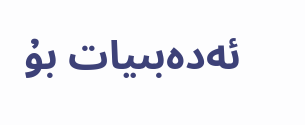ئەدەبىيات بۇ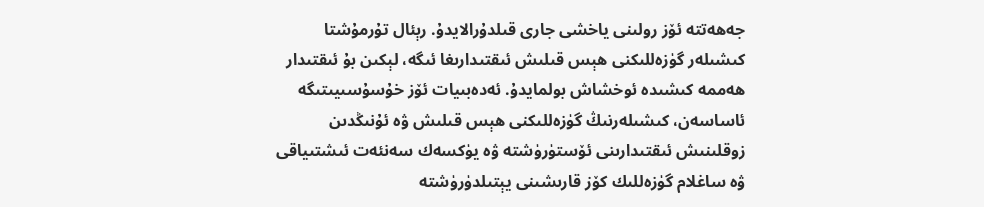جەھەتتە ئۆز رولىنى ياخشى جارى قىلدۇرالايدۇ. رېئال تۇرمۇشتا كىشىلەر گۈزەللىكنى ھېس قىلىش ئىقتىدارىغا ئىگە، لېكىن بۇ ئىقتىدار ھەممە كىشىدە ئوخشاش بولمايدۇ. ئەدەبىيات ئۆز خۇسۇسىيىتىگە ئاساسەن، كىشىلەرنىڭ گۈزەللىكنى ھېس قىلىش ۋە ئۇنىڭدىن زوقلىنىش ئىقتىدارىنى ئۆستۈرۈشتە ۋە يۈكسەك سەنئەت ئىشتىياقى ۋە ساغلام گۈزەللىك كۆز قارىشىنى يېتىلدۈرۈشتە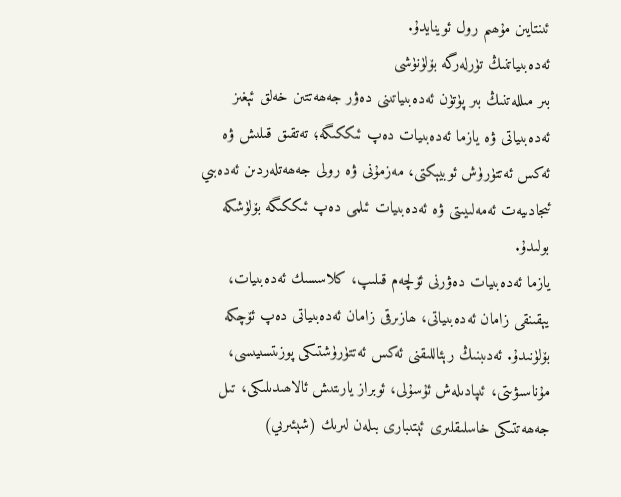ئىنتايىن مۇھىم رول ئوينايدۇ.
ئەدەبىياتنىڭ تۈرلەرگە بۆلۈنۈشى
بىر مىللەتنىڭ بىر پۈتۈن ئەدەبىياتىنى دەۋر جەھەتتىن خەلق ئېغىز ئەدەبىياتى ۋە يازما ئەدەبىيات دەپ ئىككىگە؛ تەتقىق قىلىش ۋە ئەكس ئەتتۈرۈش ئوبيېكتى، مەزمۇنى ۋە رولى جەھەتلەردىن ئەدەبىي ئىجادىيەت ئەمەلىيىتى ۋە ئەدەبىيات ئىلمى دەپ ئىككىگە بۆلۈشكە بولىدۇ.
يازما ئەدەبىيات دەۋرنى ئۆلچەم قىلىپ، كلاسسىك ئەدەبىيات، يېقىنقى زامان ئەدەبىياتى، ھازىرقى زامان ئەدەبىياتى دەپ ئۆچكە بۆلۈنىدۇ. ئەدىبنىڭ رېئاللىقنى ئەكس ئەتتۈرۈشتىكى پوزىتسىيىسى، مۇناسىۋىتى، ئىپادىلەش ئۇسۇلى، ئوبراز يارىتىش ئالاھىدىلىكى، تىل جەھەتتىكى خاسلىقلىرى ئېتىبارى بىلەن لىرىك (شېئىرىي)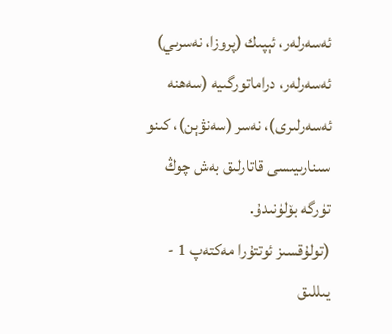ئەسەرلەر، ئېپىك (پروزا، نەسرىي) ئەسەرلەر، دراماتورگىيە (سەھنە ئەسەرلىرى)، نەسر (سەنۋېن)، كىنو سىنارىيىسى قاتارلىق بەش چوڭ تۈرگە بۆلۈنىدۇ.
(تولۇقسىز ئوتتۇرا مەكتەپ 1 - يىللىق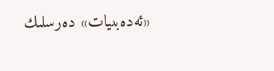«ئەدەبىيات» دەرسلىك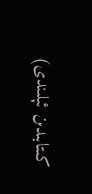كىتابىدىن ئېلىندى)